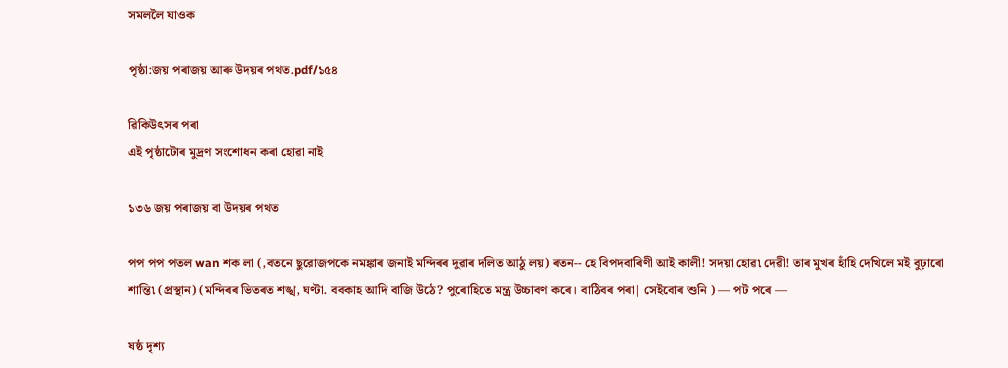সমললৈ যাওক

পৃষ্ঠা:জয় পৰাজয় আৰু উদয়ৰ পথত.pdf/১৫৪

ৱিকিউৎসৰ পৰা
এই পৃষ্ঠাটোৰ মুদ্ৰণ সংশোধন কৰা হোৱা নাই

১৩৬ জয় পৰাজয় বা উদয়ৰ পথত

পপ পপ পতল wan শক লা (,বতনে ছুরোজপকে নমঙ্কাৰ জনাই মন্দিৰৰ দুৱাৰ দলিত আঠু লয়) ৰতন-- হে বিপদবাৰিণী আই কালী! সদয়া হোৱ৷ দেৱী! তাৰ মুখৰ হাঁহি দেখিলে মই বুঢ়াৰো শান্তি৷ (প্রস্থান) (মন্দিৰৰ ভিতৰত শঙ্খ, ঘণ্টা. ববকাহ আদি বাজি উঠে? পুৰোহিতে মন্ত্ৰ উচ্চাবণ কৰে। বাঠিবৰ পৰা| সেইবোৰ শুনি ) — পট পৰে —

ষষ্ঠ দৃশ্য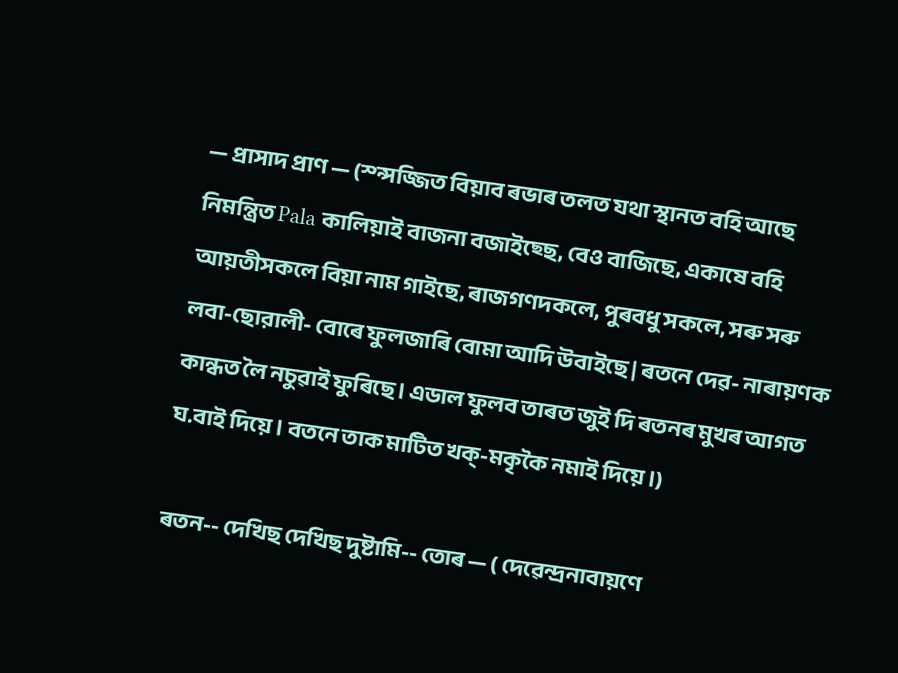— প্রাসাদ প্রাণ — (স্ন্সজ্জিত বিয়াব ৰভাৰ তলত যথা স্থানত বহি আছে নিমন্ত্ৰিত Pala কালিয়াই বাজনা বজাইছ্ছে, বেও বাজিছে, একাষে বহি আয়তীসকলে বিয়া নাম গাইছে, ৰাজগণদকলে, পুৰবধু সকলে, সৰু সৰু লবা-ছোরালী- বোৰে ফুলজাৰি বোমা আদি উবাইছে | ৰতনে দেৱ- নাৰায়ণক কান্ধত লৈ নচুৱাই ফুৰিছে। এডাল ফুলব তাৰত জুই দি ৰতনৰ মুখৰ আগত ঘ.বাই দিয়ে। বতনে তাক মাটিত খক্‌-মকৃকৈ নমাই দিয়ে।)

ৰতন-- দেখিছ দেখিছ দুষ্টামি-- তোৰ — ( দেৱেন্দ্ৰনাবায়ণে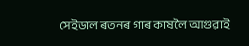সেইডাল ৰতনৰ গাৰ কাষলৈ আগুৱাই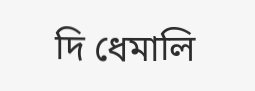দি ধেমালি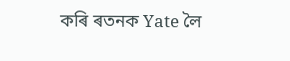কৰি ৰতনক Yate লৈ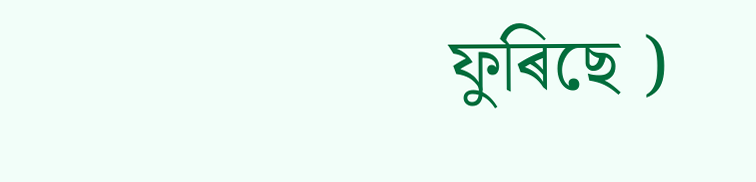ফুৰিছে )